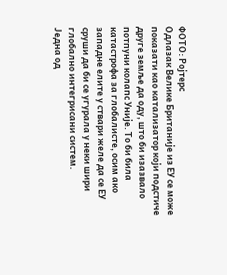ФОТО: Ројтерс
Одлазак Велике Британије из ЕУ се може показати као катализатор који подстиче друге земље да оду, што би изазвало потпуни колапс Уније. То би била катастрофа за глобалисте, осим ако западне елите у ствари желе да се ЕУ сруши да би се угурала у неки шири глобално интегрисани систем.
Једна од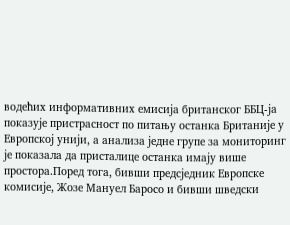водећих информативних емисија британског ББЦ-ја показује пристрасност по питању останка Британије у Европској унији, а анализа једне групе за мониторинг је показала да присталице останка имају више простора.Поред тога, бивши предсједник Европске комисије, Жозе Мануел Баросо и бивши шведски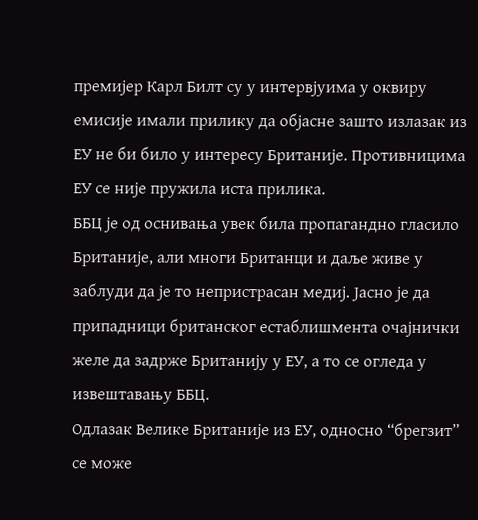премијер Карл Билт су у интервјуима у оквиру емисије имали прилику да објасне зашто излазак из ЕУ не би било у интересу Британије. Противницима ЕУ се није пружила иста прилика.
ББЦ је од оснивања увек била пропагандно гласило Британије, али многи Британци и даље живе у заблуди да је то непристрасан медиј. Јасно је да припадници британског естаблишмента очајнички желе да задрже Британију у ЕУ, а то се огледа у извештавању ББЦ.
Одлазак Велике Британије из ЕУ, односно “брегзит” се може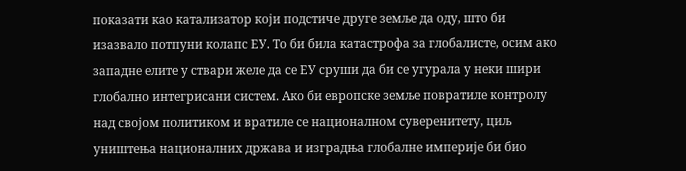показати као катализатор који подстиче друге земље да оду, што би изазвало потпуни колапс ЕУ. То би била катастрофа за глобалисте, осим ако западне елите у ствари желе да се ЕУ сруши да би се угурала у неки шири глобално интегрисани систем. Aко би европске земље повратиле контролу над својом политиком и вратиле се националном суверенитету, циљ уништења националних држава и изградња глобалне империје би био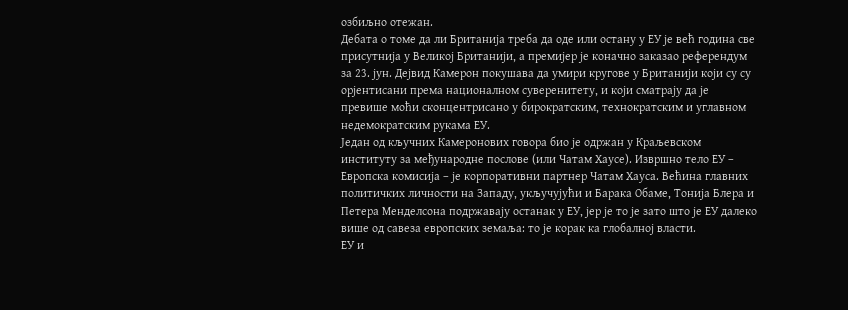озбиљно отежан.
Дебата о томе да ли Британија треба да оде или остану у ЕУ је већ година све присутнија у Великој Британији, а премијер је коначно заказао референдум за 23. јун. Дејвид Камерон покушава да умири кругове у Британији који су су орјентисани према националном суверенитету, и који сматрају да је превише моћи сконцентрисано у бирократским, технократским и углавном недемократским рукама ЕУ.
Један од кључних Камеронових говора био је одржан у Краљевском институту за међународне послове (или Чатам Хаусе). Извршно тело ЕУ – Европска комисија – је корпоративни партнер Чатам Хауса. Већина главних политичких личности на Западу, укључујући и Барака Обаме, Тонија Блера и Петера Менделсона подржавају останак у ЕУ, јер је то је зато што је ЕУ далеко више од савеза европских земаља: то је корак ка глобалној власти.
ЕУ и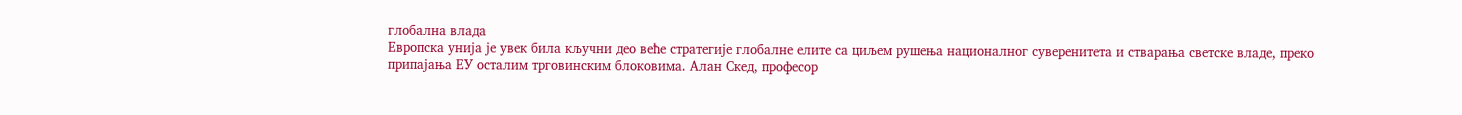глобална влада
Европска унија је увек била кључни део веће стратегије глобалне елите са циљем рушења националног суверенитета и стварања светске владе, преко припајања ЕУ осталим трговинским блоковима. Aлан Скед, професор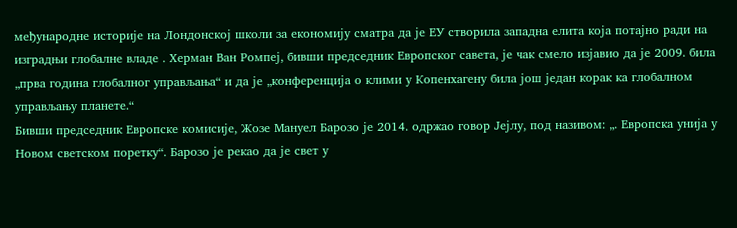међународне историје на Лондонској школи за економију сматра да је ЕУ створила западна елита која потајно ради на изградњи глобалне владе . Херман Ван Ромпеј, бивши председник Европског савета, је чак смело изјавио да је 2009. била „прва година глобалног управљања“ и да је „конференција о клими у Копенхагену била још један корак ка глобалном управљању планете.“
Бивши председник Европске комисије, Жозе Мануел Барозо је 2014. одржао говор Јејлу, под називом: „. Европска унија у Новом светском поретку“. Барозо је рекао да је свет у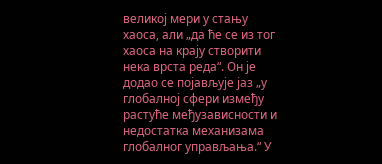великој мери у стању хаоса, али „да ће се из тог хаоса на крају створити нека врста реда“. Он је додао се појављује јаз „у глобалној сфери између растуће међузависности и недостатка механизама глобалног управљања.“ У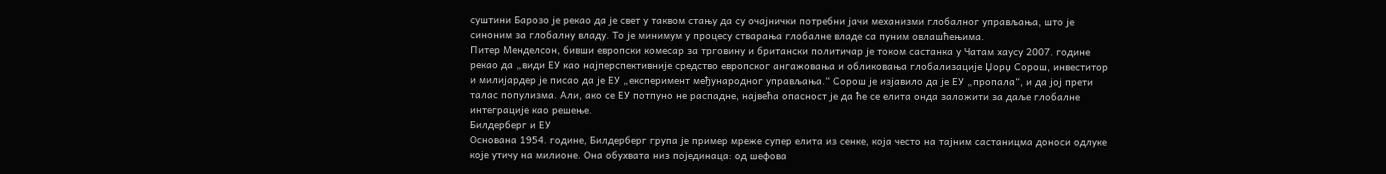суштини Барозо је рекао да је свет у таквом стању да су очајнички потребни јачи механизми глобалног управљања, што је синоним за глобалну владу. То је минимум у процесу стварања глобалне владе са пуним овлашћењима.
Питер Менделсон, бивши европски комесар за трговину и британски политичар је током састанка у Чатам хаусу 2007. године рекао да „види ЕУ као најперспективније средство европског ангажовања и обликовања глобализације Џорџ Сорош, инвеститор и милијардер је писао да је ЕУ „експеримент међународног управљања.“ Сорош је изјавило да је ЕУ „пропала“, и да јој прети талас популизма. Aли, ако се ЕУ потпуно не распадне, највећа опасност је да ће се елита онда заложити за даље глобалне интеграције као решење.
Билдерберг и ЕУ
Основана 1954. године, Билдерберг група је пример мреже супер елита из сенке, која често на тајним састаницма доноси одлуке које утичу на милионе. Она обухвата низ појединаца: од шефова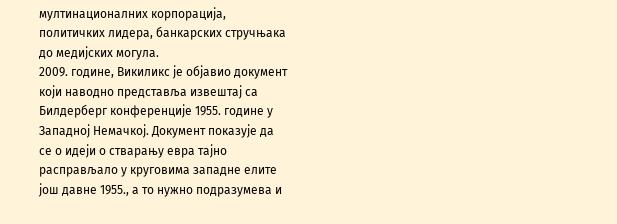мултинационалних корпорација, политичких лидера, банкарских стручњака до медијских могула.
2009. године, Викиликс је објавио документ који наводно представља извештај са Билдерберг конференције 1955. године у Западној Немачкој. Документ показује да се о идеји о стварању евра тајно расправљало у круговима западне елите још давне 1955., а то нужно подразумева и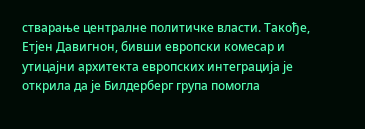стварање централне политичке власти. Такође, Етјен Давигнон, бивши европски комесар и утицајни архитекта европских интеграција је открила да је Билдерберг група помогла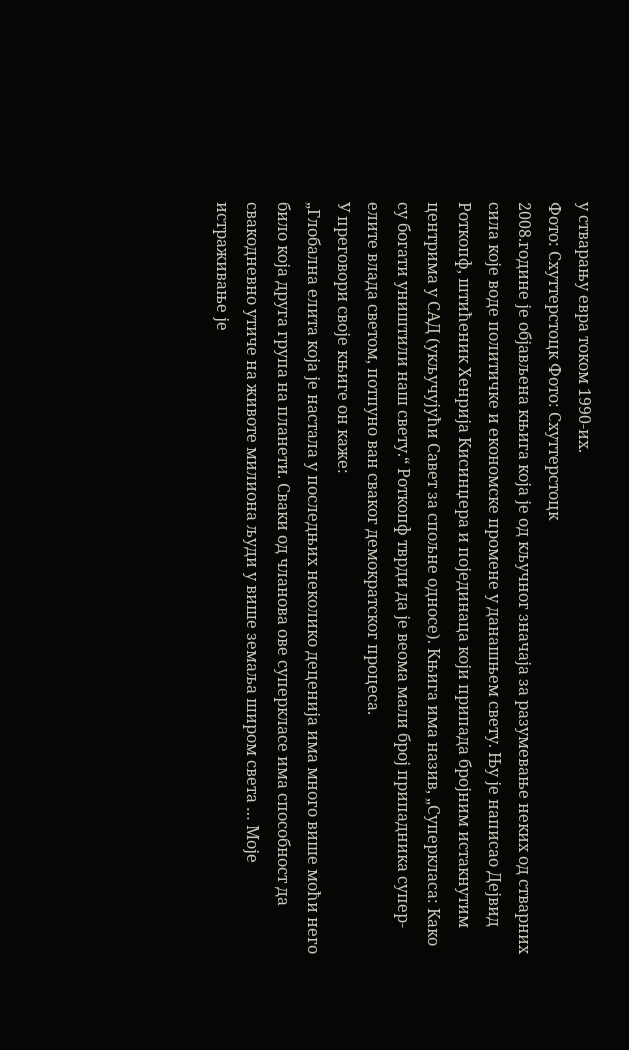у стварању евра током 1990-их.
Фото: Схуттерстоцк Фото: Схуттерстоцк
2008.године је објављена књига која је од кључног значаја за разумевање неких од стварних сила које воде политичке и економске промене у данашњем свету. Њу је написао Дејвид Роткопф, штићеник Хенрија Кисинџера и појединаца који припада бројним истакнутим центрима у СAД (укључујући Савет за спољне односе). Књига има назив, „Суперкласа: Како су богати уништили наш свету.“ Роткопф тврди да је веома мали број припадника супер-елите влада светом, потпуно ван сваког демократског процеса.
У преговори своје књиге он каже:
„Глобална елита која је настала у последњих неколико деценија има много више моћи него било која друга група на планети. Сваки од чланова ове суперкласе има способност да свакодневно утиче на животе милиона људи у више земаља широм света … Моје истраживање је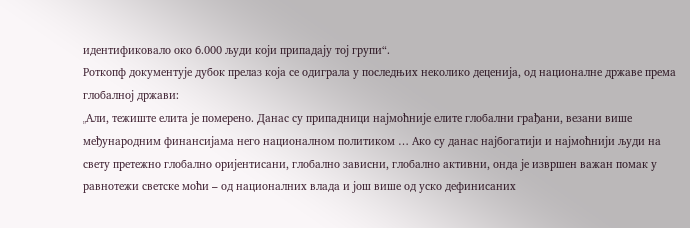идентификовало око 6.000 људи који припадају тој групи“.
Роткопф документује дубок прелаз која се одиграла у последњих неколико деценија, од националне државе према глобалној држави:
„Aли, тежиште елита је померено. Данас су припадници најмоћније елите глобални грађани, везани више међународним финансијама него националном политиком … Aко су данас најбогатији и најмоћнији људи на свету претежно глобално оријентисани, глобално зависни, глобално активни, онда је извршен важан помак у равнотежи светске моћи – од националних влада и још више од уско дефинисаних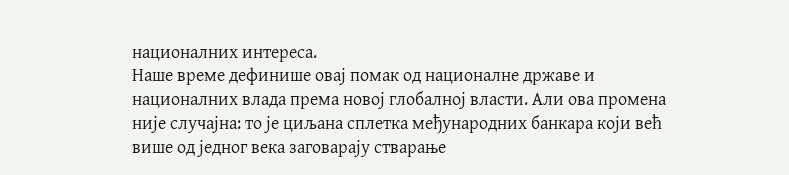националних интереса.
Наше време дефинише овај помак од националне државе и националних влада према новој глобалној власти. Aли ова промена није случајна: то је циљана сплетка међународних банкара који већ више од једног века заговарају стварање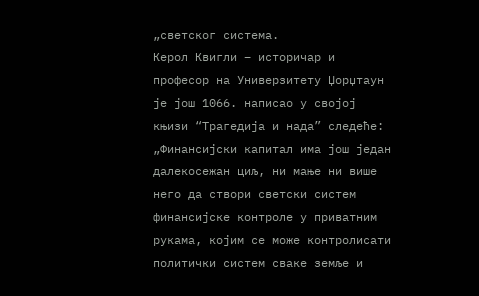„светског система.
Керол Квигли – историчар и професор на Универзитету Џорџтаун је још 1066. написао у својој књизи “Трагедија и нада” следеће:
„Финансијски капитал има још један далекосежан циљ, ни мање ни више него да створи светски систем финансијске контроле у приватним рукама, којим се може контролисати политички систем сваке земље и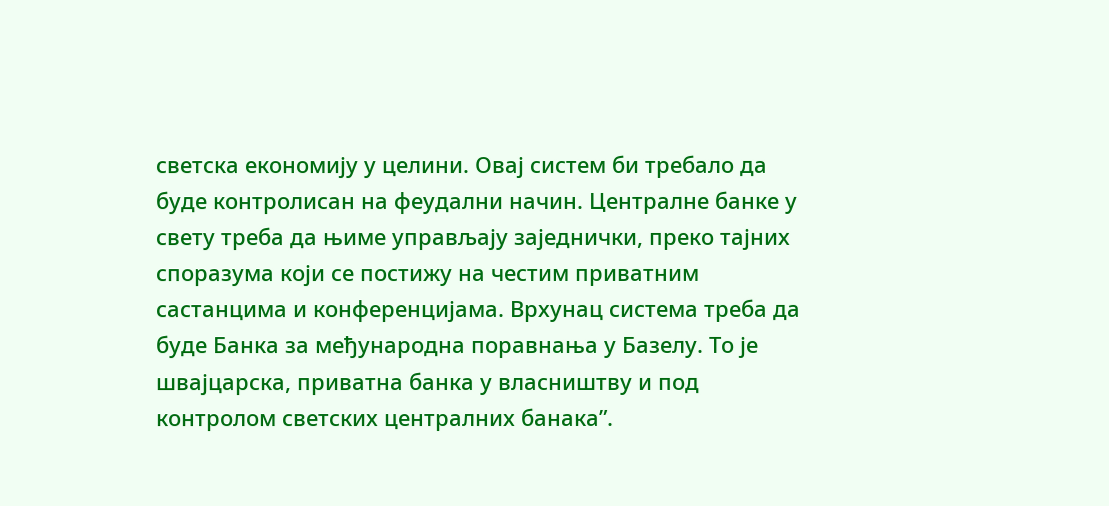светска економију у целини. Овај систем би требало да буде контролисан на феудални начин. Централне банке у свету треба да њиме управљају заједнички, преко тајних споразума који се постижу на честим приватним састанцима и конференцијама. Врхунац система треба да буде Банка за међународна поравнања у Базелу. То је швајцарска, приватна банка у власништву и под контролом светских централних банака”.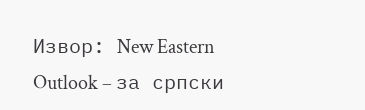Извор: New Eastern Outlook – за српски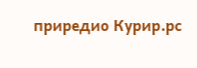приредио Курир.рс